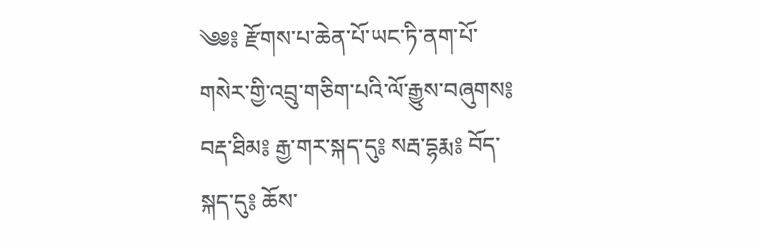༄༅༔ རྫོགས་པ་ཆེན་པོ་ཡང་ཏི་ནག་པོ་གསེར་གྱི་འབྲུ་གཅིག་པའི་ལོ་རྒྱུས་བཞུགས༔ བརྡ་ཐིམ༔ རྒྱ་གར་སྐད་དུ༔ སརྦ་དྷརྨ༔ བོད་སྐད་དུ༔ ཆོས་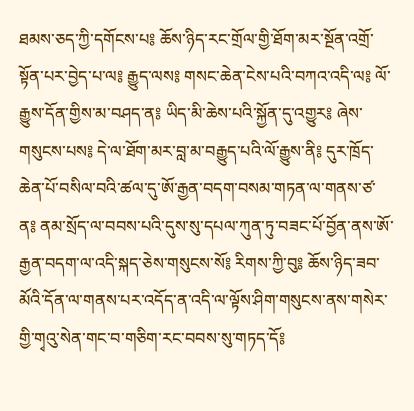ཐམས་ཅད་ཀྱི་དགོངས་པ༔ ཆོས་ཉིད་རང་གྲོལ་གྱི་ཐོག་མར་སྔོན་འགྲོ་སྟོན་པར་བྱེད་པ་ལ༔ རྒྱུད་ལས༔ གསང་ཆེན་ངེས་པའི་བཀའ་འདི་ལ༔ ལོ་རྒྱུས་དོན་གྱིས་མ་བཤད་ན༔ ཡིད་མི་ཆེས་པའི་སྐྱོན་དུ་འགྱུར༔ ཞེས་གསུངས་པས༔ དེ་ལ་ཐོག་མར་བླ་མ་བརྒྱུད་པའི་ལོ་རྒྱུས་ནི༔ དུར་ཁྲོད་ཆེན་པོ་བསིལ་བའི་ཚལ་དུ་ཨོ་རྒྱན་བདག་བསམ་གཏན་ལ་གནས་ཙ་ན༔ ནམ་སྲོད་ལ་བབས་པའི་དུས་སུ་དཔལ་ཀུན་ཏུ་བཟང་པོ་བྱོན་ནས་ཨོ་རྒྱན་བདག་ལ་འདི་སྐད་ཅེས་གསུངས་སོ༔ རིགས་ཀྱི་བུ༔ ཆོས་ཉིད་ཟབ་མོའི་དོན་ལ་གནས་པར་འདོད་ན་འདི་ལ་ལྟོས་ཤིག་གསུངས་ནས་གསེར་གྱི་གྭའུ་སེན་གང་བ་གཅིག་རང་བབས་སུ་གཏད་དོ༔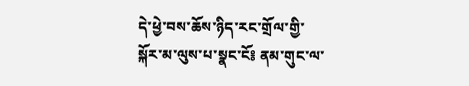དེ་ཕྱེ་བས་ཆོས་ཉིད་རང་གྲོལ་གྱི་སྐོར་མ་ལུས་པ་སྣང་ངོ༔ ནམ་གུང་ལ་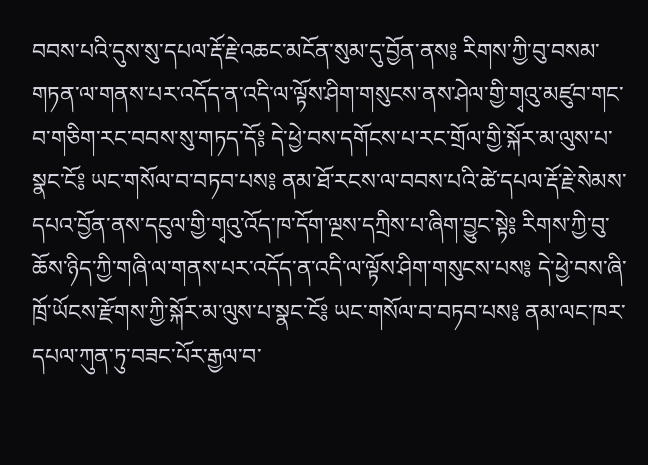བབས་པའི་དུས་སུ་དཔལ་རྡོ་རྗེ་འཆང་མངོན་སུམ་དུ་བྱོན་ནས༔ རིགས་ཀྱི་བུ་བསམ་གཏན་ལ་གནས་པར་འདོད་ན་འདི་ལ་ལྟོས་ཤིག་གསུངས་ནས་ཤེལ་གྱི་གྭའུ་མཛུབ་གང་བ་གཅིག་རང་བབས་སུ་གཏད་དོ༔ དེ་ཕྱེ་བས་དགོངས་པ་རང་གྲོལ་གྱི་སྐོར་མ་ལུས་པ་སྣང་ངོ༔ ཡང་གསོལ་བ་བཏབ་པས༔ ནམ་ཐོ་རངས་ལ་བབས་པའི་ཚེ་དཔལ་རྡོ་རྗེ་སེམས་དཔའ་བྱོན་ནས་དངུལ་གྱི་གྭའུ་འོད་ཁ་དོག་ལྔས་དཀྲིས་པ་ཞིག་བྱུང་སྟེ༔ རིགས་ཀྱི་བུ་ཆོས་ཉིད་ཀྱི་གཞི་ལ་གནས་པར་འདོད་ན་འདི་ལ་ལྟོས་ཤིག་གསུངས་པས༔ དེ་ཕྱེ་བས་ཞི་ཁྲོ་ཡོངས་རྫོགས་ཀྱི་སྐོར་མ་ལུས་པ་སྣང་ངོ༔ ཡང་གསོལ་བ་བཏབ་པས༔ ནམ་ལང་ཁར་དཔལ་ཀུན་ཏུ་བཟང་པོར་རྒྱལ་བ་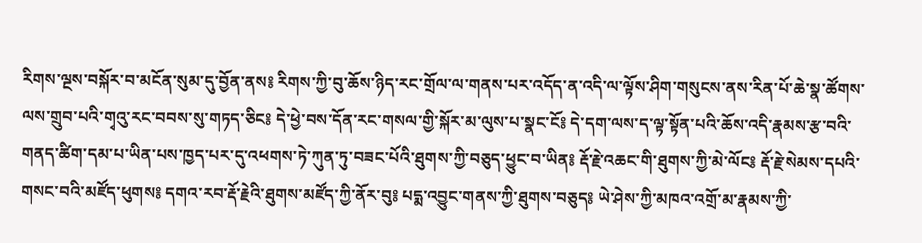རིགས་ལྔས་བསྐོར་བ་མངོན་སུམ་དུ་བྱོན་ནས༔ རིགས་ཀྱི་བུ་ཆོས་ཉིད་རང་གྲོལ་ལ་གནས་པར་འདོད་ན་འདི་ལ་ལྟོས་ཤིག་གསུངས་ནས་རིན་པོ་ཆེ་སྣ་ཚོགས་ལས་གྲུབ་པའི་གྭའུ་རང་བབས་སུ་གཏད་ཅིང༔ དེ་ཕྱེ་བས་དོན་རང་གསལ་གྱི་སྐོར་མ་ལུས་པ་སྣང་ངོ༔ དེ་དག་ལས་ད་ལྟ་སྟོན་པའི་ཆོས་འདི་རྣམས་རྩ་བའི་གནད་ཚིག་དམ་པ་ཡིན་པས་ཁྱད་པར་དུ་འཕགས་ཏེ་ཀུན་ཏུ་བཟང་པོའི་ཐུགས་ཀྱི་བཅུད་ཕྱུང་བ་ཡིན༔ རྡོ་རྗེ་འཆང་གི་ཐུགས་ཀྱི་མེ་ལོང༔ རྡོ་རྗེ་སེམས་དཔའི་གསང་བའི་མཛོད་ཕུགས༔ དགའ་རབ་རྡོ་རྗེའི་ཐུགས་མཛོད་ཀྱི་ནོར་བུ༔ པདྨ་འབྱུང་གནས་ཀྱི་ཐུགས་བཅུད༔ ཡེ་ཤེས་ཀྱི་མཁའ་འགྲོ་མ་རྣམས་ཀྱི་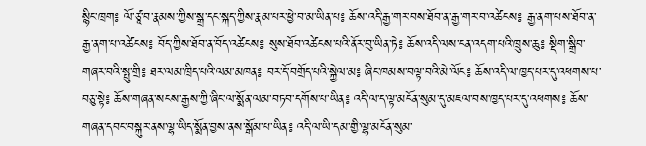སྙིང་ཁྲག༔ ལོ་ཙཱ་བ་རྣམས་ཀྱིས་སྒྲ་དང་སྐད་ཀྱིས་རྣམ་པར་ཕྱེ་བ་མ་ཡིན་པ༔ ཆོས་འདི་རྒྱ་གར་བས་ཐོབ་ན་རྒྱ་གར་བ་འཚེངས༔ རྒྱ་ནག་པས་ཐོབ་ན་རྒྱ་ནག་པ་འཚེངས༔ བོད་ཀྱིས་ཐོབ་ན་བོད་འཚེངས༔ སུས་ཐོབ་འཚེངས་པའི་ནོར་བུ་ཡིན་ཏེ༔ ཆོས་འདི་ལས་ངན་འདག་པའི་ཁྲུས་ཆུ༔ སྡིག་སྒྲིབ་གཞར་བའི་སྤུ་གྲི༔ ཐར་ལམ་ཁྲིད་པའི་ལམ་མཁན༔ བར་དོ་བགྲོད་པའི་སྐྱེལ་མ༔ ཞིང་ཁམས་བལྟ་བའི་མེ་ལོང༔ ཆོས་འདི་ལ་ཁྱད་པར་དུ་འཕགས་པ་བཅུ་སྟེ༔ ཆོས་གཞན་སངས་རྒྱས་ཀྱི་ཞིང་ལ་སྨོན་ལམ་བཏབ་དགོས་པ་ཡིན༔ འདི་ལ་ད་ལྟ་མངོན་སུམ་དུ་མཇལ་བས་ཁྱད་པར་དུ་འཕགས༔ ཆོས་གཞན་དབང་བསྐུར་ནས་ལྷ་ཡིད་སྨོན་བྱས་ནས་སྒོམ་པ་ཡིན༔ འདི་ལ་ཡི་དམ་གྱི་ལྷ་མངོན་སུམ་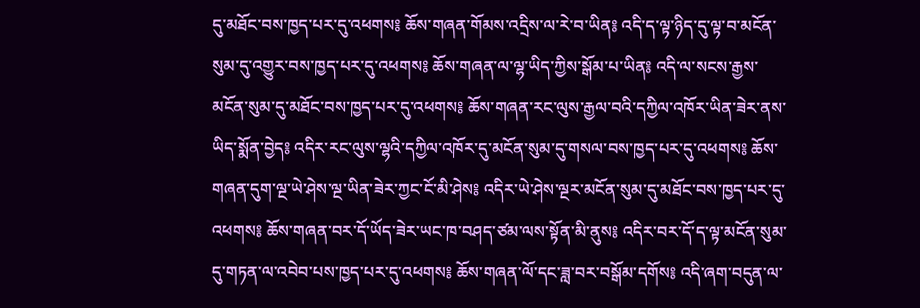དུ་མཐོང་བས་ཁྱད་པར་དུ་འཕགས༔ ཆོས་གཞན་གོམས་འདྲིས་ལ་རེ་བ་ཡིན༔ འདི་ད་ལྟ་ཉིད་དུ་ལྟ་བ་མངོན་སུམ་དུ་འགྱུར་བས་ཁྱད་པར་དུ་འཕགས༔ ཆོས་གཞན་ལ་ལྷ་ཡིད་ཀྱིས་སྒོམ་པ་ཡིན༔ འདི་ལ་སངས་རྒྱས་མངོན་སུམ་དུ་མཐོང་བས་ཁྱད་པར་དུ་འཕགས༔ ཆོས་གཞན་རང་ལུས་རྒྱལ་བའི་དཀྱིལ་འཁོར་ཡིན་ཟེར་ནས་ཡིད་སྨོན་བྱེད༔ འདིར་རང་ལུས་ལྷའི་དཀྱིལ་འཁོར་དུ་མངོན་སུམ་དུ་གསལ་བས་ཁྱད་པར་དུ་འཕགས༔ ཆོས་གཞན་དུག་ལྔ་ཡེ་ཤེས་ལྔ་ཡིན་ཟེར་ཀྱང་ངོ་མི་ཤེས༔ འདིར་ཡེ་ཤེས་ལྔར་མངོན་སུམ་དུ་མཐོང་བས་ཁྱད་པར་དུ་འཕགས༔ ཆོས་གཞན་བར་དོ་ཡོད་ཟེར་ཡང་ཁ་བཤད་ཙམ་ལས་སྟོན་མི་ནུས༔ འདིར་བར་དོ་ད་ལྟ་མངོན་སུམ་དུ་གཏན་ལ་འབེབ་པས་ཁྱད་པར་དུ་འཕགས༔ ཆོས་གཞན་ལོ་དང་ཟླ་བར་བསྒོམ་དགོས༔ འདི་ཞག་བདུན་ལ་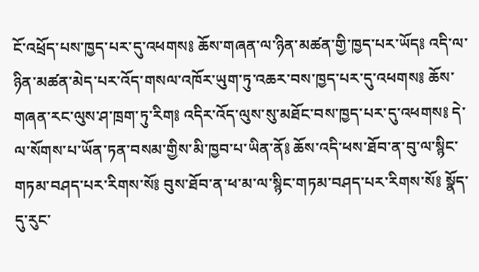ངོ་འཕྲོད་པས་ཁྱད་པར་དུ་འཕགས༔ ཆོས་གཞན་ལ་ཉིན་མཚན་གྱི་ཁྱད་པར་ཡོད༔ འདི་ལ་ཉིན་མཚན་མེད་པར་འོད་གསལ་འཁོར་ཡུག་ཏུ་འཆར་བས་ཁྱད་པར་དུ་འཕགས༔ ཆོས་གཞན་རང་ལུས་ཤ་ཁྲག་ཏུ་རིག༔ འདིར་འོད་ལུས་སུ་མཐོང་བས་ཁྱད་པར་དུ་འཕགས༔ དེ་ལ་སོགས་པ་ཡོན་ཏན་བསམ་གྱིས་མི་ཁྱབ་པ་ཡིན་ནོ༔ ཆོས་འདི་ཕས་ཐོབ་ན་བུ་ལ་སྙིང་གཏམ་བཤད་པར་རིགས་སོ༔ བུས་ཐོབ་ན་ཕ་མ་ལ་སྙིང་གཏམ་བཤད་པར་རིགས་སོ༔ སྣོད་དུ་རུང་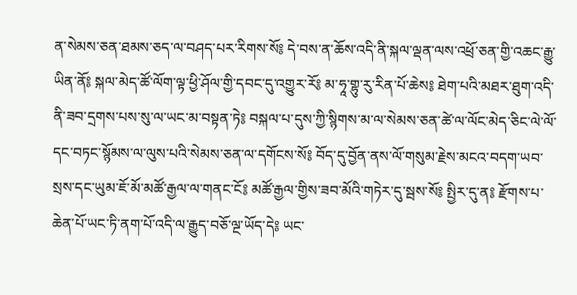ན་སེམས་ཅན་ཐམས་ཅད་ལ་བཤད་པར་རིགས་སོ༔ དེ་བས་ན་ཆོས་འདི་ནི་སྐལ་ལྡན་ལས་འཕྲོ་ཅན་གྱི་འཆང་རྒྱུ་ཡིན་ནོ༔ སྐལ་མེད་ཚོ་ལོག་ལྟ་ཕྱི་ཤོལ་གྱི་དབང་དུ་འགྱུར་རོ༔ མ་ཧཱ་གྷུ་རུ་རིན་པོ་ཆེས༔ ཐེག་པའི་མཐར་ཐུག་འདི་ནི་ཟབ་དྲགས་པས་སུ་ལ་ཡང་མ་བསྟན་ཏེ༔ བསྐལ་པ་དུས་ཀྱི་སྙིགས་མ་ལ་སེམས་ཅན་ཚེ་ལ་ལོང་མེད་ཅིང་ལེ་ལོ་དང་བཏང་སྙོམས་ལ་ལུས་པའི་སེམས་ཅན་ལ་དགོངས་སོ༔ བོད་དུ་བྱོན་ནས་ལོ་གསུམ་རྗེས་མངའ་བདག་ཡབ་སྲས་དང་ཡུམ་ཇོ་མོ་མཚོ་རྒྱལ་ལ་གནང་ངོ༔ མཚོ་རྒྱལ་གྱིས་ཟབ་མོའི་གཏེར་དུ་སྦས་སོ༔ སྤྱིར་དུ་ན༔ རྫོགས་པ་ཆེན་པོ་ཡང་ཏི་ནག་པོ་འདི་ལ་རྒྱུད་བཅོ་ལྔ་ཡོད་དེ༔ ཡང་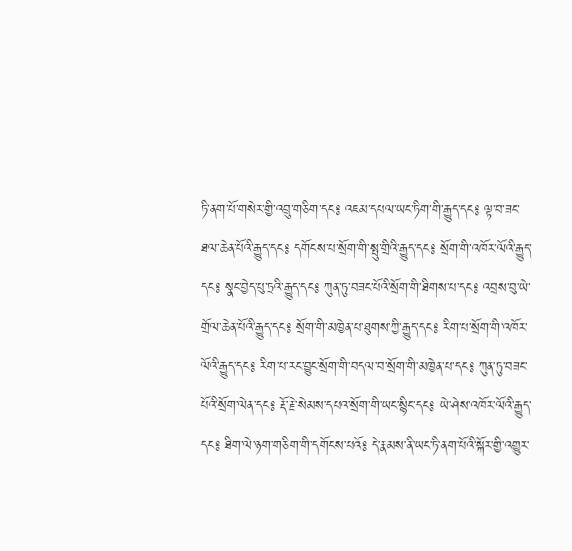ཏི་ནག་པོ་གསེར་གྱི་འབྲུ་གཅིག་དང༔ འཇམ་དཔལ་ཡང་ཏིག་གི་རྒྱུད་དང༔ ལྟ་བ་ཟང་ཐལ་ཆེན་པོའི་རྒྱུད་དང༔ དགོངས་པ་སྲོག་གི་སྤུ་གྲིའི་རྒྱུད་དང༔ སྲོག་གི་འཁོར་ལོའི་རྒྱུད་དང༔ སྣང་བྱེད་པུ་ཏྲའི་རྒྱུད་དང༔ ཀུན་ཏུ་བཟང་པོའི་སྲོག་གི་ཐིགས་པ་དང༔ འབྲས་བུ་ཡེ་གྲོལ་ཆེན་པོའི་རྒྱུད་དང༔ སྲོག་གི་མཁྱེན་པ་ཐུགས་ཀྱི་རྒྱུད་དང༔ རིག་པ་སྲོག་གི་འཁོར་ལོའི་རྒྱུད་དང༔ རིག་པ་རང་བྱུང་སྲོག་གི་བདལ་བ་སྲོག་གི་མཁྱེན་པ་དང༔ ཀུན་ཏུ་བཟང་པོའི་སྲོག་ལེན་དང༔ རྡོ་རྗེ་སེམས་དཔའ་སྲོག་གི་ཡང་སྙིང་དང༔ ཡེ་ཤེས་འཁོར་ལོའི་རྒྱུད་དང༔ ཐིག་ལེ་ཉག་གཅིག་གི་དགོངས་པའོ༔ དེ་རྣམས་ནི་ཡང་ཏི་ནག་པོའི་སྐོར་གྱི་འགྱུར་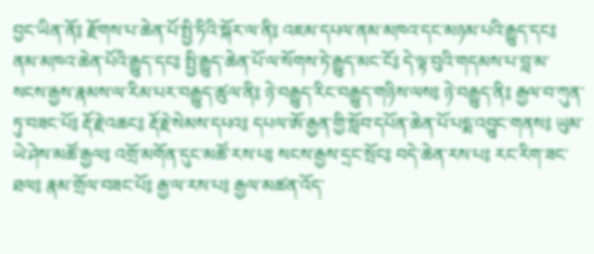བྱང་ཡིན་ནོ༔ རྫོགས་པ་ཆེན་པོ་སྤྱི་ཏིའི་སྐོར་ལ་ནི༔ འཇམ་དཔལ་ནམ་མཁའ་དང་མཉམ་པའི་རྒྱུད་དང༔ ནམ་མཁའ་ཆེན་པོའི་རྒྱུད་དང༔ སྤྱི་རྒྱུད་ཆེན་པོ་ལ་སོགས་ཏེ་རྒྱུད་མང་ངོ༔ དེ་ལྟ་བུའི་གདམས་པ་བླ་མ་སངས་རྒྱས་རྣམས་ལ་རིམ་པར་བརྒྱུད་ཚུལ་ནི༔ ཉེ་བརྒྱུད་རིང་བརྒྱུད་གཉིས་ལས༔ ཉེ་བརྒྱུད་ནི༔ རྒྱལ་བ་ཀུན་ཏུ་བཟང་པོ༔ རྡོ་རྗེ་འཆང༔ རྡོ་རྗེ་སེམས་དཔའ༔ དཔལ་ཨོ་རྒྱན་གྱི་སློབ་དཔོན་ཆེན་པོ་པདྨ་འབྱུང་གནས༔ ཡུམ་ཡེ་ཤེས་མཚོ་རྒྱལ༔ འགྲོ་མགོན་དུང་མཚོ་རས་པ༔ སངས་རྒྱས་དྲང་སྲོང༔ བདེ་ཆེན་རས་པ༔ རང་རིག་ཟང་ཐལ༔ རྣམ་གྲོལ་བཟང་པོ༔ རྒྱ་ལ་རས་པ༔ རྒྱལ་མཚན་འོད་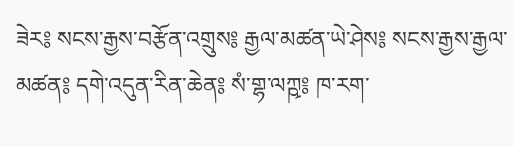ཟེར༔ སངས་རྒྱས་བརྩོན་འགྲུས༔ རྒྱལ་མཚན་ཡེ་ཤེས༔ སངས་རྒྱས་རྒྱལ་མཚན༔ དགེ་འདུན་རིན་ཆེན༔ སཾ་གྷ་ལཀྵ༔ ཁ་རག་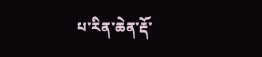པ་རིན་ཆེན་རྡོ་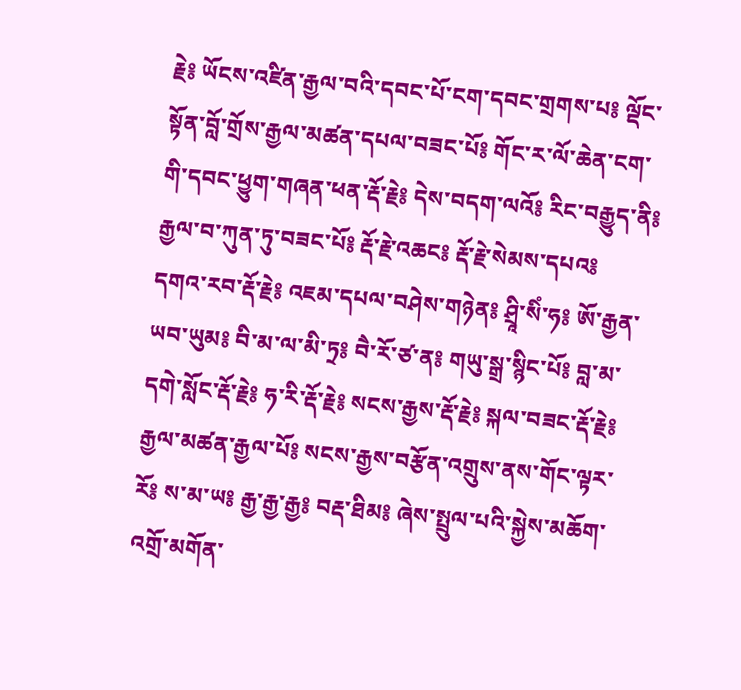རྗེ༔ ཡོངས་འཛིན་རྒྱལ་བའི་དབང་པོ་ངག་དབང་གྲགས་པ༔ ལྡོང་སྟོན་བློ་གྲོས་རྒྱལ་མཚན་དཔལ་བཟང་པོ༔ གོང་ར་ལོ་ཆེན་ངག་གི་དབང་ཕྱུག་གཞན་ཕན་རྡོ་རྗེ༔ དེས་བདག་ལའོ༔ རིང་བརྒྱུད་ནི༔ རྒྱལ་བ་ཀུན་ཏུ་བཟང་པོ༔ རྡོ་རྗེ་འཆང༔ རྡོ་རྗེ་སེམས་དཔའ༔ དགའ་རབ་རྡོ་རྗེ༔ འཇམ་དཔལ་བཤེས་གཉེན༔ ཤྲཱི་སིཾ་ཧ༔ ཨོ་རྒྱན་ཡབ་ཡུམ༔ བི་མ་ལ་མི་ཏྲ༔ བཻ་རོ་ཙ་ན༔ གཡུ་སྒྲ་སྙིང་པོ༔ བླ་མ་དགེ་སློང་རྡོ་རྗེ༔ ཧ་རི་རྡོ་རྗེ༔ སངས་རྒྱས་རྡོ་རྗེ༔ སྐལ་བཟང་རྡོ་རྗེ༔ རྒྱལ་མཚན་རྒྱལ་པོ༔ སངས་རྒྱས་བརྩོན་འགྲུས་ནས་གོང་ལྟར་རོ༔ ས་མ་ཡ༔ རྒྱ་རྒྱ་རྒྱ༔ བརྡ་ཐིམ༔ ཞེས་སྤྲུལ་པའི་སྐྱེས་མཆོག་འགྲོ་མགོན་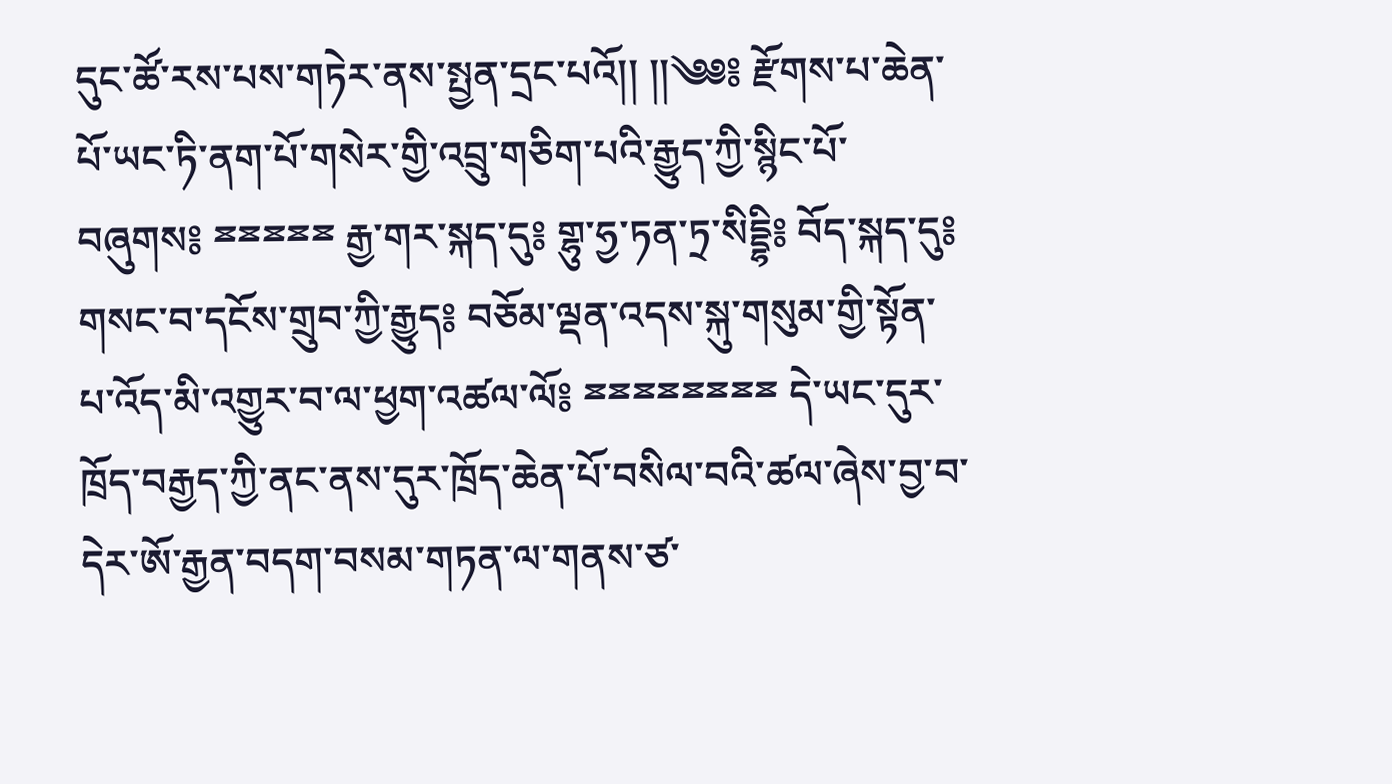དུང་ཚོ་རས་པས་གཏེར་ནས་སྤྱན་དྲང་པའོ།། །།༄༅༔ རྫོགས་པ་ཆེན་པོ་ཡང་ཏི་ནག་པོ་གསེར་གྱི་འབྲུ་གཅིག་པའི་རྒྱུད་ཀྱི་སྙིང་པོ་བཞུགས༔ ྈྈྈྈྈ རྒྱ་གར་སྐད་དུ༔ གྷུ་ཧྱ་ཏན་ཏྲ་སིདྡྷི༔ བོད་སྐད་དུ༔ གསང་བ་དངོས་གྲུབ་ཀྱི་རྒྱུད༔ བཅོམ་ལྡན་འདས་སྐུ་གསུམ་གྱི་སྟོན་པ་འོད་མི་འགྱུར་བ་ལ་ཕྱག་འཚལ་ལོ༔ ྈྈྈྈྈྈྈྈ དེ་ཡང་དུར་ཁྲོད་བརྒྱད་ཀྱི་ནང་ནས་དུར་ཁྲོད་ཆེན་པོ་བསིལ་བའི་ཚལ་ཞེས་བྱ་བ་དེར་ཨོ་རྒྱན་བདག་བསམ་གཏན་ལ་གནས་ཙ་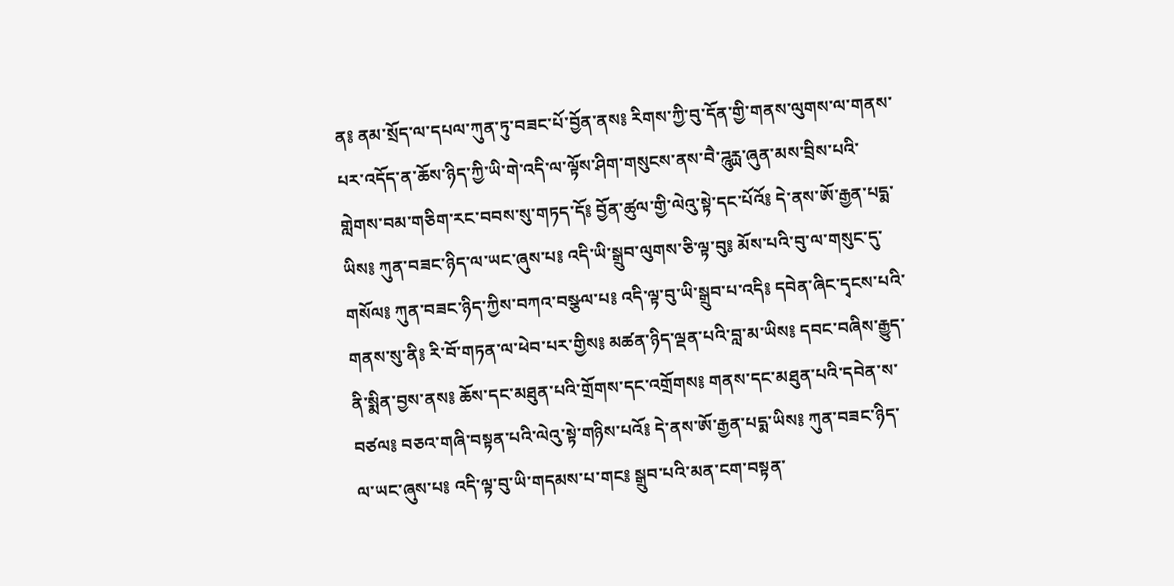ན༔ ནམ་སྲོད་ལ་དཔལ་ཀུན་ཏུ་བཟང་པོ་བྱོན་ནས༔ རིགས་ཀྱི་བུ་དོན་གྱི་གནས་ལུགས་ལ་གནས་པར་འདོད་ན་ཆོས་ཉིད་ཀྱི་ཡི་གེ་འདི་ལ་ལྟོས་ཤིག་གསུངས་ནས་བཻ་ཌཱུརྻ་ཞུན་མས་བྲིས་པའི་གླེགས་བམ་གཅིག་རང་བབས་སུ་གཏད་དོ༔ བྱོན་ཚུལ་གྱི་ལེའུ་སྟེ་དང་པོའོ༔ དེ་ནས་ཨོ་རྒྱན་པདྨ་ཡིས༔ ཀུན་བཟང་ཉིད་ལ་ཡང་ཞུས་པ༔ འདི་ཡི་སྒྲུབ་ལུགས་ཅི་ལྟ་བུ༔ མོས་པའི་བུ་ལ་གསུང་དུ་གསོལ༔ ཀུན་བཟང་ཉིད་ཀྱིས་བཀའ་བསྩལ་པ༔ འདི་ལྟ་བུ་ཡི་སྒྲུབ་པ་འདི༔ དབེན་ཞིང་དྭངས་པའི་གནས་སུ་ནི༔ རི་བོ་གཏན་ལ་ཕེབ་པར་གྱིས༔ མཚན་ཉིད་ལྡན་པའི་བླ་མ་ཡིས༔ དབང་བཞིས་རྒྱུད་ནི་སྨིན་བྱས་ནས༔ ཆོས་དང་མཐུན་པའི་གྲོགས་དང་འགྲོགས༔ གནས་དང་མཐུན་པའི་དབེན་ས་བཙལ༔ བཅའ་གཞི་བསྟན་པའི་ལེའུ་སྟེ་གཉིས་པའོ༔ དེ་ནས་ཨོ་རྒྱན་པདྨ་ཡིས༔ ཀུན་བཟང་ཉིད་ལ་ཡང་ཞུས་པ༔ འདི་ལྟ་བུ་ཡི་གདམས་པ་གང༔ སྒྲུབ་པའི་མན་ངག་བསྟན་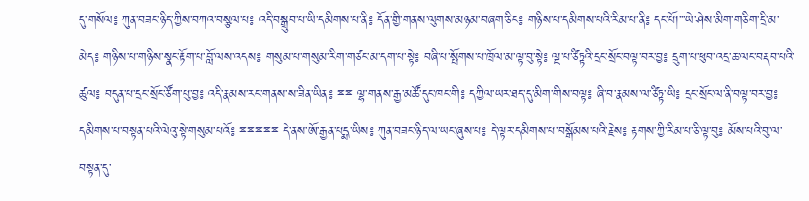དུ་གསོལ༔ ཀུན་བཟང་ཉིད་ཀྱིས་བཀའ་བསྩལ་པ༔ འདི་བསྒྲུབ་པ་ཡི་དམིགས་པ་ནི༔ དོན་གྱི་གནས་ལུགས་མཉམ་བཞག་ཅིང༔ གཉིས་པ་དམིགས་པའི་རིམ་པ་ནི༔ དང་པོ།་་་ཡེ་ཤེས་མིག་གཅིག་དྲི་མ་མེད༔ གཉིས་པ་གཉིས་སྣང་རྟོག་པ་བློ་ལས་འདས༔ གསུམ་པ་གསུམ་རིག་གཙང་མ་དག་པ་སྟེ༔ བཞི་པ་སྤོགས་པ་ཁྲོལ་མ་ལྟ་བུ་སྟེ༔ ལྔ་པ་ཙིཏྟའི་དྲང་སྲོང་བལྟ་བར་བྱ༔ དྲུག་པ་ཕུབ་འདྲ་ཆ་ལང་བརྡབ་པའི་ཚུལ༔ བདུན་པ་དྲང་སྲོང་ཙོག་པུ་བྱ༔ འདི་རྣམས་རང་གནས་ས་ཟིན་ཡིན༔ ྈྈ ལྷ་གནས་རྒྱ་མཚོ་དུང་ཁང་གི༔ དཀྱིལ་ཡར་ཐད་དུ་མིག་གིས་བལྟ༔ ཞི་བ་རྣམས་ལ་ཙིཏྟ་ཡི༔ དྲང་སྲོང་ལ་ནི་བལྟ་བར་བྱ༔ དམིགས་པ་བསྟན་པའི་ལེའུ་སྟེ་གསུམ་པའོ༔ ྈྈྈྈྈ དེ་ནས་ཨོ་རྒྱན་པདྨ་ཡིས༔ ཀུན་བཟང་ཉིད་ལ་ཡང་ཞུས་པ༔ དེ་ལྟར་དམིགས་པ་བསྒོམས་པའི་རྗེས༔ རྟགས་ཀྱི་རིམ་པ་ཅི་ལྟ་བུ༔ མོས་པའི་བུ་ལ་བསྟན་དུ་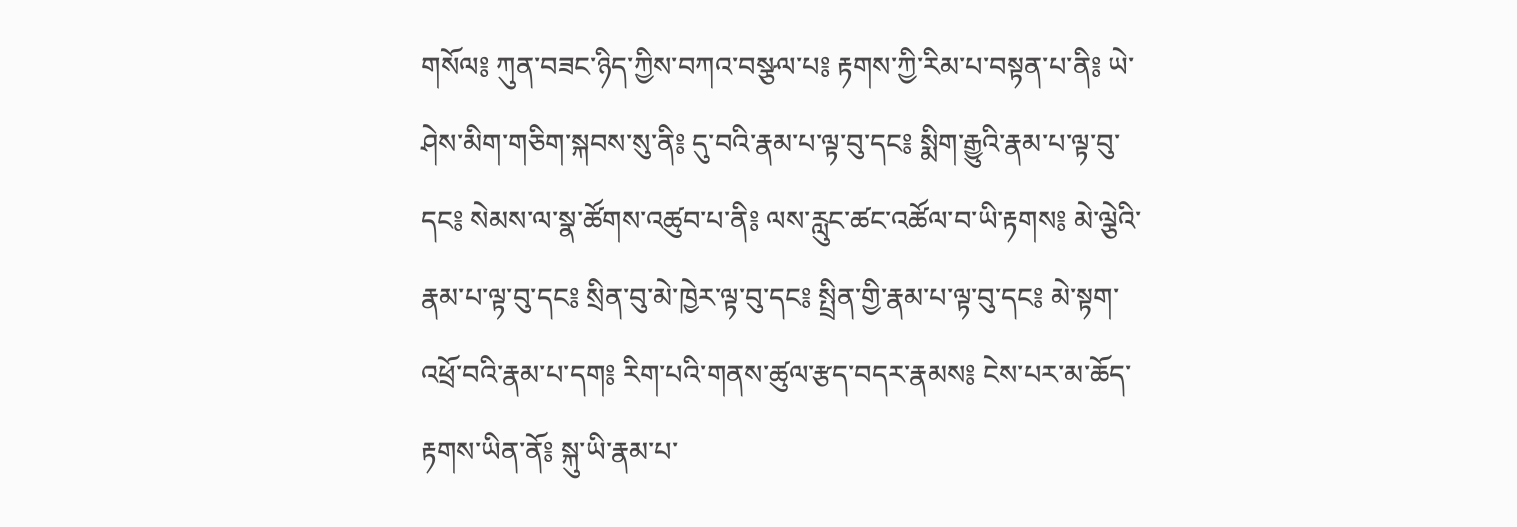གསོལ༔ ཀུན་བཟང་ཉིད་ཀྱིས་བཀའ་བསྩལ་པ༔ རྟགས་ཀྱི་རིམ་པ་བསྟན་པ་ནི༔ ཡེ་ཤེས་མིག་གཅིག་སྐབས་སུ་ནི༔ དུ་བའི་རྣམ་པ་ལྟ་བུ་དང༔ སྨིག་རྒྱུའི་རྣམ་པ་ལྟ་བུ་དང༔ སེམས་ལ་སྣ་ཚོགས་འཚུབ་པ་ནི༔ ལས་རླུང་ཚང་འཚོལ་བ་ཡི་རྟགས༔ མེ་ལྕེའི་རྣམ་པ་ལྟ་བུ་དང༔ སྲིན་བུ་མེ་ཁྱེར་ལྟ་བུ་དང༔ སྤྲིན་གྱི་རྣམ་པ་ལྟ་བུ་དང༔ མེ་སྟག་འཕྲོ་བའི་རྣམ་པ་དག༔ རིག་པའི་གནས་ཚུལ་རྩད་བདར་རྣམས༔ ངེས་པར་མ་ཆོད་རྟགས་ཡིན་ནོ༔ སྐུ་ཡི་རྣམ་པ་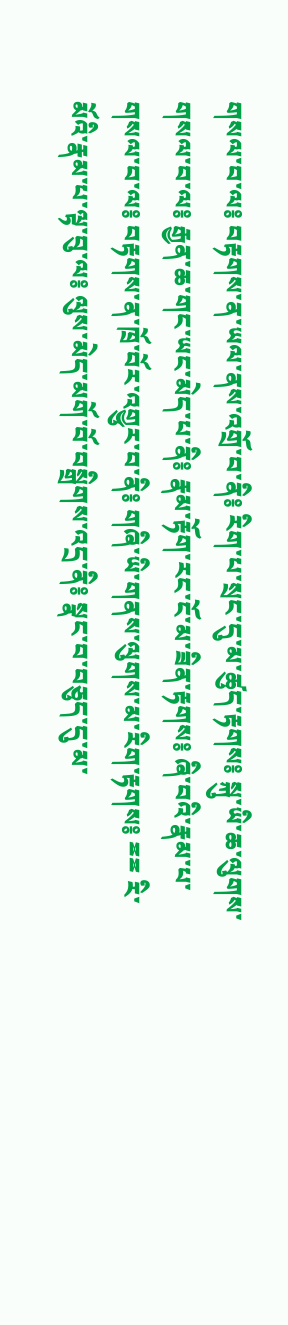གསལ་བ་ལ༔ བརྟགས་ན་ཡལ་ནས་འགྲོ་བ་ནི༔ རིག་པ་སྲང་དུ་མ་ཚུད་རྟགས༔ སྐུ་ཡི་ཆ་ལུགས་གསལ་བ་ལ༔ རྒྱན་ཆ་གང་ཡང་མེད་པ་ནི༔ རྣམ་རྟོག་རང་ངོ་མ་ཟིན་རྟགས༔ ཞི་བའི་རྣམ་པ་གསལ་བ་ལ༔ བརྟགས་ན་ཁྲོ་བོར་འགྱུར་བ་ནི༔ གཞི་ཡི་གནས་ལུགས་མ་རིག་རྟགས༔ ྈྈ རི་མོའི་རྣམ་པ་ལྟ་བུ་ལ༔ ལུས་མེད་མགོ་བོ་བསྒྲིགས་འདྲ་ནི༔ སྣང་བ་བཅུད་དུ་མ་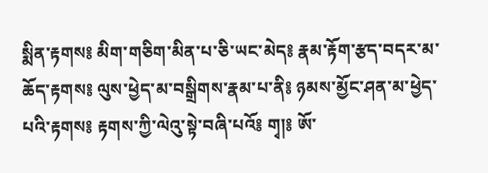སྨིན་རྟགས༔ མིག་གཅིག་མིན་པ་ཅི་ཡང་མེད༔ རྣམ་རྟོག་རྩད་བདར་མ་ཆོད་རྟགས༔ ལུས་ཕྱེད་མ་བསྒྲིགས་རྣམ་པ་ནི༔ ཉམས་མྱོང་ཤན་མ་ཕྱེད་པའི་རྟགས༔ རྟགས་ཀྱི་ལེའུ་སྟེ་བཞི་པའོ༔ གྭ།༔ ཨོ་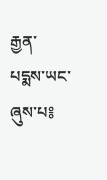རྒྱན་པདྨས་ཡང་ཞུས་པ༔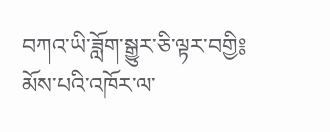བཀའ་ཡི་ཟློག་སྒྱུར་ཅི་ལྟར་བགྱི༔ མོས་པའི་འཁོར་ལ་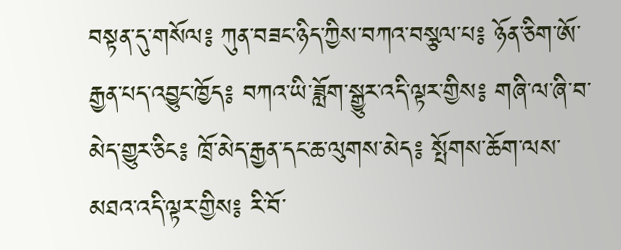བསྟན་དུ་གསོལ༔ ཀུན་བཟང་ཉིད་ཀྱིས་བཀའ་བསྩལ་པ༔ ཉོན་ཅིག་ཨོ་རྒྱན་པད་འབྱུང་ཁྱོད༔ བཀའ་ཡི་ཟློག་སྒྱུར་འདི་ལྟར་གྱིས༔ གཞི་ལ་ཞི་བ་མེད་གྱུར་ཅིང༔ ཁྲོ་མེད་རྒྱན་དང་ཆ་ལུགས་མེད༔ སྤོགས་ཆོག་ལས་མཐའ་འདི་ལྟར་གྱིས༔ རི་བོ་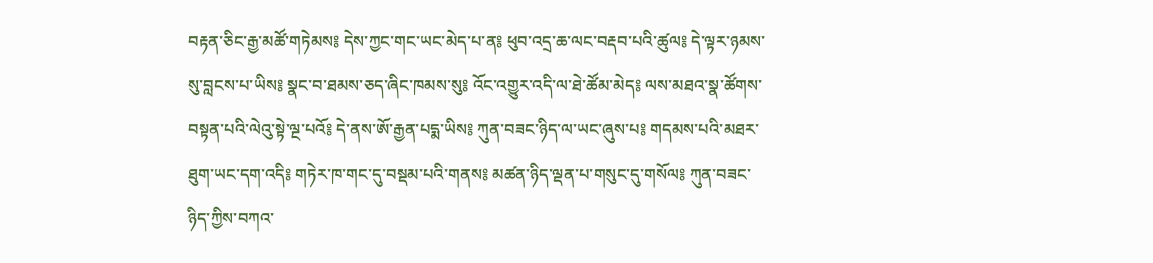བརྟན་ཅིང་རྒྱ་མཚོ་གཏེམས༔ དེས་ཀྱང་གང་ཡང་མེད་པ་ན༔ ཕུབ་འདྲ་ཆ་ལང་བརྡབ་པའི་ཚུལ༔ དེ་ལྟར་ཉམས་སུ་བླངས་པ་ཡིས༔ སྣང་བ་ཐམས་ཅད་ཞིང་ཁམས་སུ༔ འོང་འགྱུར་འདི་ལ་ཐེ་ཚོམ་མེད༔ ལས་མཐའ་སྣ་ཚོགས་བསྟན་པའི་ལེའུ་སྟེ་ལྔ་པའོ༔ དེ་ནས་ཨོ་རྒྱན་པདྨ་ཡིས༔ ཀུན་བཟང་ཉིད་ལ་ཡང་ཞུས་པ༔ གདམས་པའི་མཐར་ཐུག་ཡང་དག་འདི༔ གཏེར་ཁ་གང་དུ་བསྡམ་པའི་གནས༔ མཚན་ཉིད་ལྡན་པ་གསུང་དུ་གསོལ༔ ཀུན་བཟང་ཉིད་ཀྱིས་བཀའ་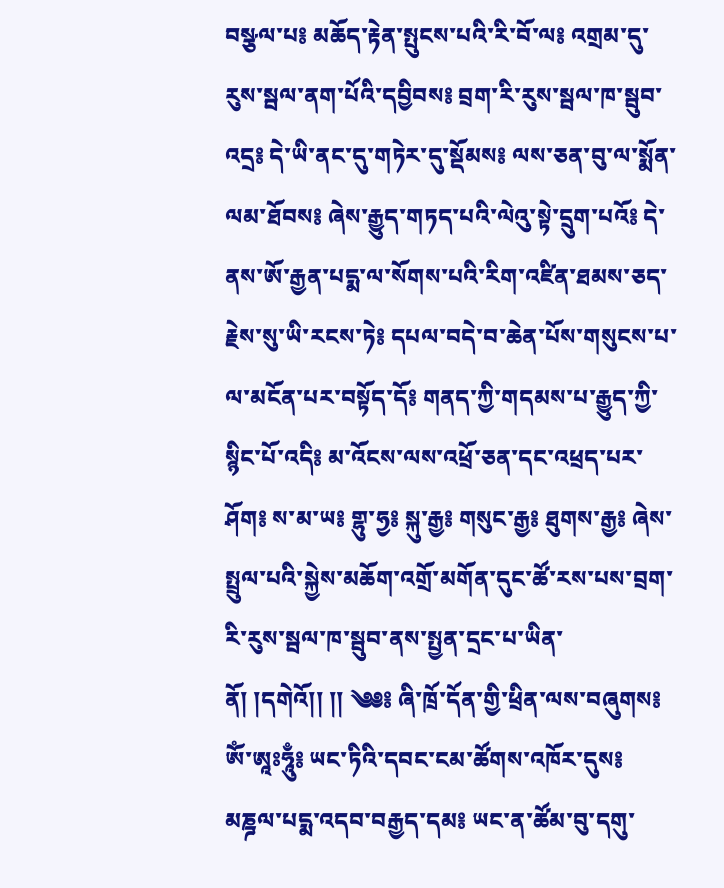བསྩལ་པ༔ མཆོད་རྟེན་སྤུངས་པའི་རི་བོ་ལ༔ འགྲམ་དུ་རུས་སྦལ་ནག་པོའི་དབྱིབས༔ བྲག་རི་རུས་སྦལ་ཁ་སྦུབ་འདྲ༔ དེ་ཡི་ནང་དུ་གཏེར་དུ་སྡོམས༔ ལས་ཅན་བུ་ལ་སྨོན་ལམ་ཐོབས༔ ཞེས་རྒྱུད་གཏད་པའི་ལེའུ་སྟེ་དྲུག་པའོ༔ དེ་ནས་ཨོ་རྒྱན་པདྨ་ལ་སོགས་པའི་རིག་འཛིན་ཐམས་ཅད་རྗེས་སུ་ཡི་རངས་ཏེ༔ དཔལ་བདེ་བ་ཆེན་པོས་གསུངས་པ་ལ་མངོན་པར་བསྟོད་དོ༔ གནད་ཀྱི་གདམས་པ་རྒྱུད་ཀྱི་སྙིང་པོ་འདི༔ མ་འོངས་ལས་འཕྲོ་ཅན་དང་འཕྲད་པར་ཤོག༔ ས་མ་ཡ༔ གྷུ་ཧྱ༔ སྐུ་རྒྱ༔ གསུང་རྒྱ༔ ཐུགས་རྒྱ༔ ཞེས་སྤྲུལ་པའི་སྐྱེས་མཆོག་འགྲོ་མགོན་དུང་ཚོ་རས་པས་བྲག་རི་རུས་སྦལ་ཁ་སྦུབ་ནས་སྤྱན་དྲང་པ་ཡིན་ནོ། །དགེའོ།། །། ༄༅༔ ཞི་ཁྲོ་དོན་གྱི་ཕྲིན་ལས་བཞུགས༔ ཨོཾ་ཨཱཿཧཱུྃ༔ ཡང་ཏིའི་དབང་ངམ་ཚོགས་འཁོར་དུས༔ མཎྜལ་པདྨ་འདབ་བརྒྱད་དམ༔ ཡང་ན་ཚོམ་བུ་དགུ་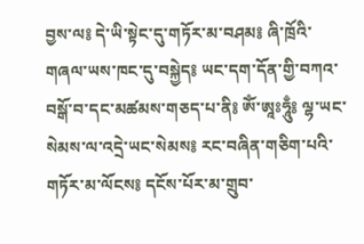བྱས་ལ༔ དེ་ཡི་སྟེང་དུ་གཏོར་མ་བཤམ༔ ཞི་ཁྲོའི་གཞལ་ཡས་ཁང་དུ་བསྐྱེད༔ ཡང་དག་དོན་གྱི་བཀའ་བསྒོ་བ་དང་མཚམས་གཅད་པ་ནི༔ ཨོཾ་ཨཱཿཧཱུྃ༔ ལྷ་ཡང་སེམས་ལ་འདྲེ་ཡང་སེམས༔ རང་བཞིན་གཅིག་པའི་གཏོར་མ་ལོངས༔ དངོས་པོར་མ་གྲུབ་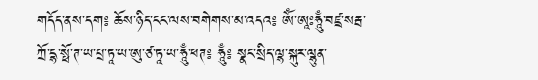གདོད་ནས་དག༔ ཆོས་ཉིད་ངང་ལས་བགེགས་མ་འདའ༔ ཨོཾ་ཨཱཿཧཱུྃ་བཛྲ་སརྦ་ཀྲོ་དྷ་སྥོ་ཊ་ཡ་པྲ་ཏཱ་ཡ་ཨུ་ཙ་ཏཱ་ཡ་ཧཱུྃ་ཕཊ༔ ཧཱུྃ༔ སྣང་སྲིད་ལྷ་སྐུར་ལྷུན་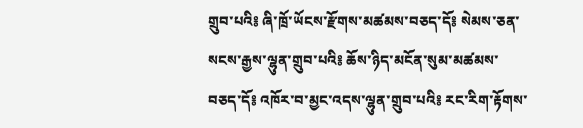གྲུབ་པའི༔ ཞི་ཁྲོ་ཡོངས་རྫོགས་མཚམས་བཅད་དོ༔ སེམས་ཅན་སངས་རྒྱས་ལྷུན་གྲུབ་པའི༔ ཆོས་ཉིད་མངོན་སུམ་མཚམས་བཅད་དོ༔ འཁོར་བ་མྱང་འདས་ལྷུན་གྲུབ་པའི༔ རང་རིག་རྟོགས་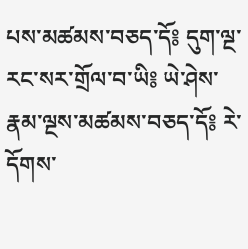པས་མཚམས་བཅད་དོ༔ དུག་ལྔ་རང་སར་གྲོལ་བ་ཡི༔ ཡེ་ཤེས་རྣམ་ལྔས་མཚམས་བཅད་དོ༔ རེ་དོགས་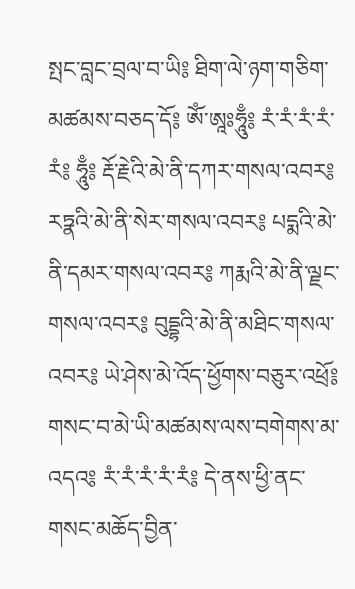སྤང་བླང་བྲལ་བ་ཡི༔ ཐིག་ལེ་ཉག་གཅིག་མཚམས་བཅད་དོ༔ ཨོཾ་ཨཱཿཧཱུྃ༔ རཾ་རཾ་རཾ་རཾ་རཾ༔ ཧཱུྃ༔ རྡོ་རྗེའི་མེ་ནི་དཀར་གསལ་འབར༔ རཏྣའི་མེ་ནི་སེར་གསལ་འབར༔ པདྨའི་མེ་ནི་དམར་གསལ་འབར༔ ཀརྨའི་མེ་ནི་ལྗང་གསལ་འབར༔ བུདྡྷའི་མེ་ནི་མཐིང་གསལ་འབར༔ ཡེ་ཤེས་མེ་འོད་ཕྱོགས་བཅུར་འཕྲོ༔ གསང་བ་མེ་ཡི་མཚམས་ལས་བགེགས་མ་འདའ༔ རཾ་རཾ་རཾ་རཾ་རཾ༔ དེ་ནས་ཕྱི་ནང་གསང་མཆོད་བྱིན་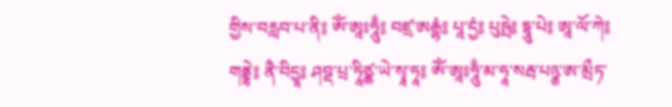གྱིས་བརླབ་པ་ནི༔ ཨོཾ་ཨཱཿཧཱུྃ༔ བཛྲ་ཨརྒྷཾ༔ པཱ་དྱཾ༔ པུཥྤེ༔ དྷཱུ་པེ༔ ཨཱ་ལོ་ཀེ༔ གནྡྷེ༔ ནཻ་བིདྱཱ༔ ཤབྡ་པྲ་ཏཱིཙྪ་ཡེ་སྭཱ་ཧཱ༔ ཨོཾ་ཨཱཿཧཱུྃ་མ་ཧཱ་སརྦ་པཉྩ་ཨ་མྲྀཏ་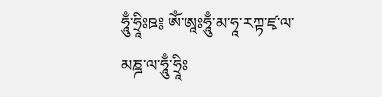ཧཱུྃ་ཧྲཱིཿཋ༔ ཨོཾ་ཨཱཿཧཱུྃ་མ་ཧཱ་རཀྟ་ཛྭ་ལ་མཎྜ་ལ་ཧཱུྃ་ཧྲཱིཿ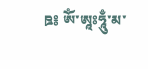ཋ༔ ཨོཾ་ཨཱཿཧཱུྃ་མ་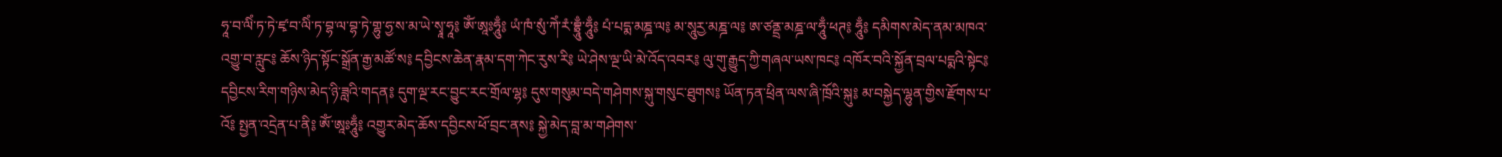ཧཱ་བ་ལིཾ་ཏ་ཏེ་ཛྭ་བ་ལིཾ་ཏ་བྷ་ལ་བྷ་ཏེ་གྷུ་ཧྱ་ས་མ་ཡེ་སྭཱ་ཧཱ༔ ཨོཾ་ཨཱཿཧཱུྃ༔ ཡཾ་ཁཾ་སུཾ་ཀེཾ་རཾ་བྷྲཱུྃ་ཧཱུྃ༔ པཾ་པདྨ་མཎྜ་ལ༔ མ་སཱུརྱ་མཎྜ་ལ༔ ཨ་ཙནྡྲ་མཎྜ་ལ་ཧཱུྃ་ཕཊ༔ ཧཱུྃ༔ དམིགས་མེད་ནམ་མཁའ་འགྱུ་བ་རླུང༔ ཆོས་ཉིད་སྟོང་སྒྲོན་རྒྱ་མཚོ་ས༔ དབྱིངས་ཆེན་རྣམ་དག་ཀེང་རུས་རི༔ ཡེ་ཤེས་ལྔ་ཡི་མེ་འོད་འབར༔ ལུ་གུ་རྒྱུད་ཀྱི་གཞལ་ཡས་ཁང༔ འཁོར་བའི་སྐྱོན་བྲལ་པདྨའི་སྟེང༔ དབྱིངས་རིག་གཉིས་མེད་ཉི་ཟླའི་གདན༔ དུག་ལྔ་རང་བྱུང་རང་གྲོལ་ལྷ༔ དུས་གསུམ་བདེ་གཤེགས་སྐུ་གསུང་ཐུགས༔ ཡོན་ཏན་ཕྲིན་ལས་ཞི་ཁྲོའི་སྐུ༔ མ་བསྐྱེད་ལྷུན་གྱིས་རྫོགས་པ་འོ༔ སྤྱན་འདྲེན་པ་ནི༔ ཨོཾ་ཨཱཿཧཱུྃ༔ འགྱུར་མེད་ཆོས་དབྱིངས་ཕོ་བྲང་ནས༔ སྐྱེ་མེད་བླ་མ་གཤེགས་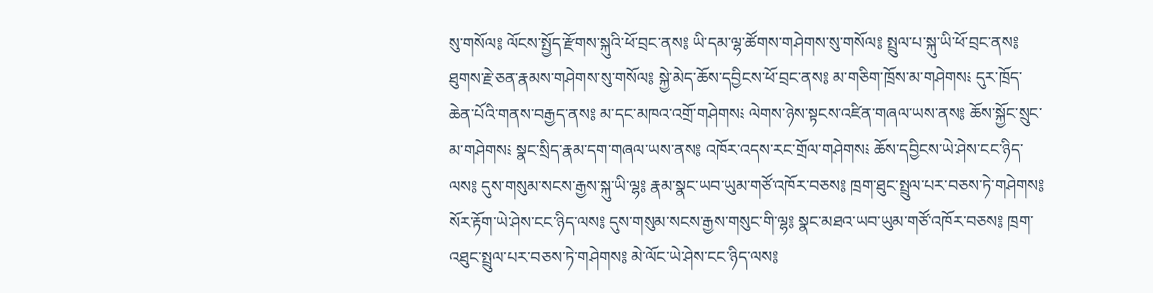སུ་གསོལ༔ ལོངས་སྤྱོད་རྫོགས་སྐུའི་ཕོ་བྲང་ནས༔ ཡི་དམ་ལྷ་ཚོགས་གཤེགས་སུ་གསོལ༔ སྤྲུལ་པ་སྐུ་ཡི་ཕོ་བྲང་ནས༔ ཐུགས་རྗེ་ཅན་རྣམས་གཤེགས་སུ་གསོལ༔ སྐྱེ་མེད་ཆོས་དབྱིངས་ཕོ་བྲང་ནས༔ མ་གཅིག་ཁྲོས་མ་གཤེགས༴ དུར་ཁྲོད་ཆེན་པོའི་གནས་བརྒྱད་ནས༔ མ་དང་མཁའ་འགྲོ་གཤེགས༴ ལེགས་ཉེས་སྟངས་འཛིན་གཞལ་ཡས་ནས༔ ཆོས་སྐྱོང་སྲུང་མ་གཤེགས༴ སྣང་སྲིད་རྣམ་དག་གཞལ་ཡས་ནས༔ འཁོར་འདས་རང་གྲོལ་གཤེགས༴ ཆོས་དབྱིངས་ཡེ་ཤེས་ངང་ཉིད་ལས༔ དུས་གསུམ་སངས་རྒྱས་སྐུ་ཡི་ལྷ༔ རྣམ་སྣང་ཡབ་ཡུམ་གཙོ་འཁོར་བཅས༔ ཁྲག་ཐུང་སྤྲུལ་པར་བཅས་ཏེ་གཤེགས༔ སོར་རྟོག་ཡེ་ཤེས་ངང་ཉིད་ལས༔ དུས་གསུམ་སངས་རྒྱས་གསུང་གི་ལྷ༔ སྣང་མཐའ་ཡབ་ཡུམ་གཙོ་འཁོར་བཅས༔ ཁྲག་འཐུང་སྤྲུལ་པར་བཅས་ཏེ་གཤེགས༔ མེ་ལོང་ཡེ་ཤེས་ངང་ཉིད་ལས༔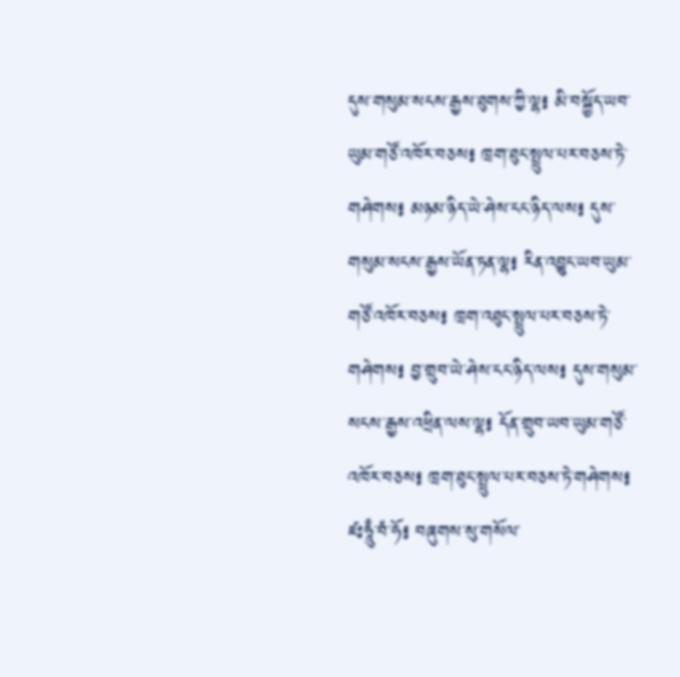དུས་གསུམ་སངས་རྒྱས་ཐུགས་ཀྱི་ལྷ༔ མི་བསྐྱོད་ཡབ་ཡུམ་གཙོ་འཁོར་བཅས༔ ཁྲག་ཐུང་སྤྲུལ་པར་བཅས་ཏེ་གཤེགས༔ མཉམ་ཉིད་ཡེ་ཤེས་ངང་ཉིད་ལས༔ དུས་གསུམ་སངས་རྒྱས་ཡོན་ཏན་ལྷ༔ རིན་འབྱུང་ཡབ་ཡུམ་གཙོ་འཁོར་བཅས༔ ཁྲག་འཐུང་སྤྲུལ་པར་བཅས་ཏེ་གཤེགས༔ བྱ་གྲུབ་ཡེ་ཤེས་ངང་ཉིད་ལས༔ དུས་གསུམ་སངས་རྒྱས་འཕྲིན་ལས་ལྷ༔ དོན་གྲུབ་ཡབ་ཡུམ་གཙོ་འཁོར་བཅས༔ ཁྲག་ཐུང་སྤྲུལ་པར་བཅས་ཏེ་གཤེགས༔ ཛཿཧཱུྃ་བཾ་ཧོ༔ བཞུགས་སུ་གསོལ་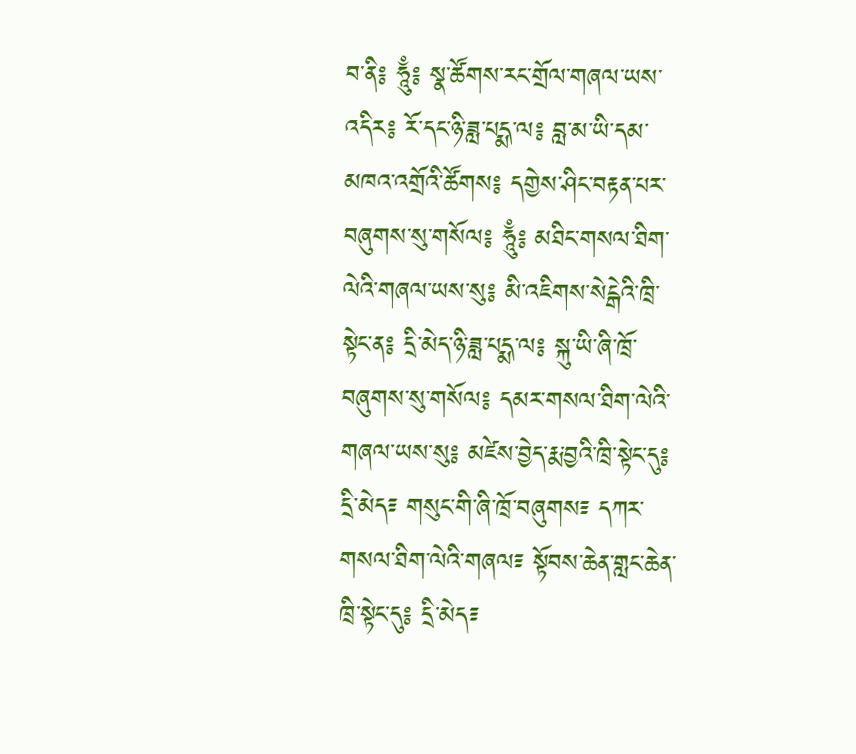བ་ནི༔ ཧཱུྃ༔ སྣ་ཚོགས་རང་གྲོལ་གཞལ་ཡས་འདིར༔ རོ་དང་ཉི་ཟླ་པདྨ་ལ༔ བླ་མ་ཡི་དམ་མཁའ་འགྲོའི་ཚོགས༔ དགྱེས་ཤིང་བརྟན་པར་བཞུགས་སུ་གསོལ༔ ཧཱུྃ༔ མཐིང་གསལ་ཐིག་ལེའི་གཞལ་ཡས་སུ༔ མི་འཇིགས་སེངྒེའི་ཁྲི་སྟེང་ན༔ དྲི་མེད་ཉི་ཟླ་པདྨ་ལ༔ སྐུ་ཡི་ཞི་ཁྲོ་བཞུགས་སུ་གསོལ༔ དམར་གསལ་ཐིག་ལེའི་གཞལ་ཡས་སུ༔ མཛེས་བྱེད་རྨ་བྱའི་ཁྲི་སྟེང་དུ༔ དྲི་མེད༴ གསུང་གི་ཞི་ཁྲོ་བཞུགས༴ དཀར་གསལ་ཐིག་ལེའི་གཞལ༴ སྟོབས་ཆེན་གླང་ཆེན་ཁྲི་སྟེང་དུ༔ དྲི་མེད༴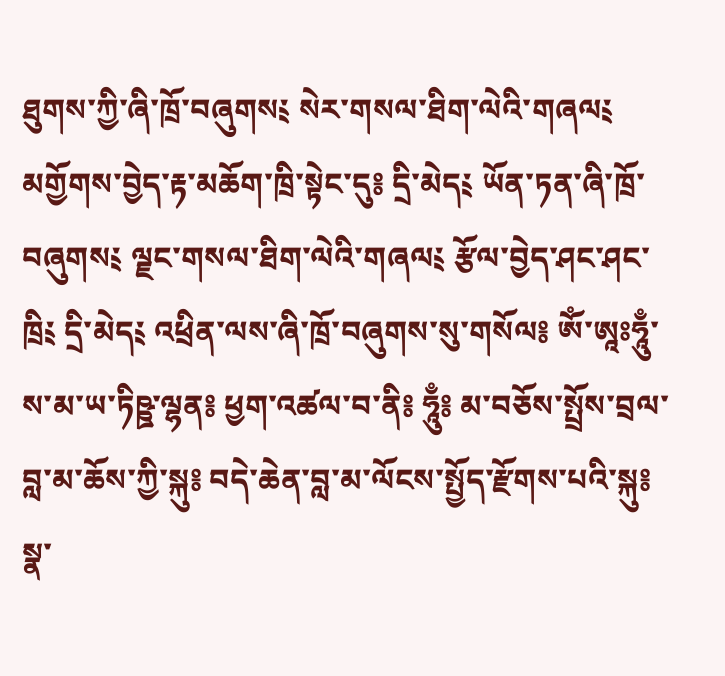ཐུགས་ཀྱི་ཞི་ཁྲོ་བཞུགས༴ སེར་གསལ་ཐིག་ལེའི་གཞལ༴ མགྱོགས་བྱེད་རྟ་མཆོག་ཁྲི་སྟེང་དུ༔ དྲི་མེད༴ ཡོན་ཏན་ཞི་ཁྲོ་བཞུགས༴ ལྗང་གསལ་ཐིག་ལེའི་གཞལ༴ རྩོལ་བྱེད་ཤང་ཤང་ཁྲི༴ དྲི་མེད༴ འཕྲིན་ལས་ཞི་ཁྲོ་བཞུགས་སུ་གསོལ༔ ཨོཾ་ཨཱཿཧཱུྃ་ས་མ་ཡ་ཏིཥྛ་ལྷན༔ ཕྱག་འཚལ་བ་ནི༔ ཧཱུྃ༔ མ་བཅོས་སྤྲོས་བྲལ་བླ་མ་ཆོས་ཀྱི་སྐུ༔ བདེ་ཆེན་བླ་མ་ལོངས་སྤྱོད་རྫོགས་པའི་སྐུ༔ སྣ་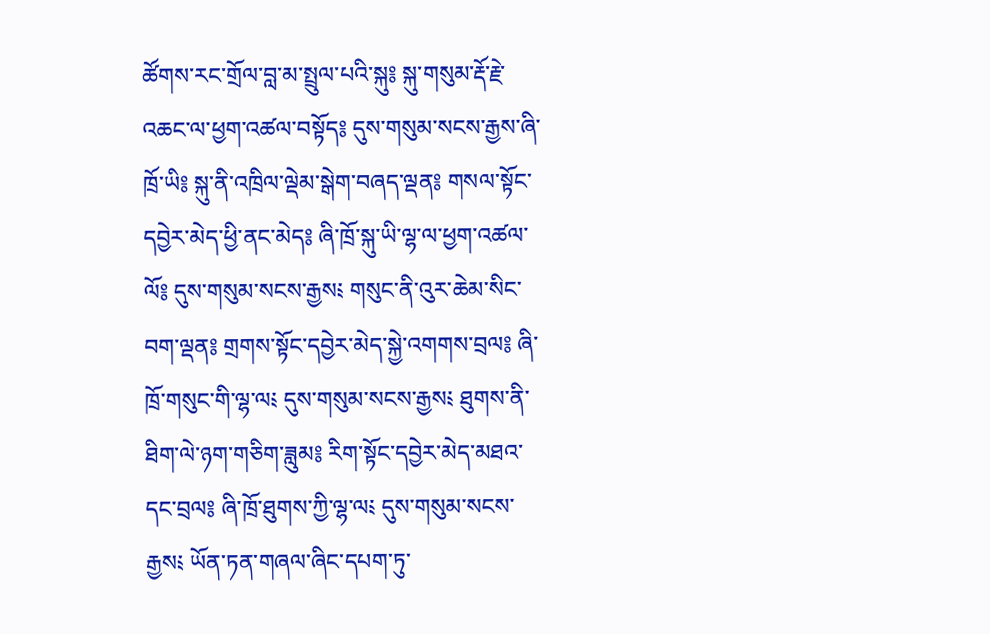ཚོགས་རང་གྲོལ་བླ་མ་སྤྲུལ་པའི་སྐུ༔ སྐུ་གསུམ་རྡོ་རྗེ་འཆང་ལ་ཕྱག་འཚལ་བསྟོད༔ དུས་གསུམ་སངས་རྒྱས་ཞི་ཁྲོ་ཡི༔ སྐུ་ནི་འཁྲིལ་ལྡེམ་སྒེག་བཞད་ལྡན༔ གསལ་སྟོང་དབྱེར་མེད་ཕྱི་ནང་མེད༔ ཞི་ཁྲོ་སྐུ་ཡི་ལྷ་ལ་ཕྱག་འཚལ་ལོ༔ དུས་གསུམ་སངས་རྒྱས༴ གསུང་ནི་འུར་ཆེམ་སིང་བག་ལྡན༔ གྲགས་སྟོང་དབྱེར་མེད་སྐྱེ་འགགས་བྲལ༔ ཞི་ཁྲོ་གསུང་གི་ལྷ་ལ༴ དུས་གསུམ་སངས་རྒྱས༴ ཐུགས་ནི་ཐིག་ལེ་ཉག་གཅིག་ཟླུམ༔ རིག་སྟོང་དབྱེར་མེད་མཐའ་དང་བྲལ༔ ཞི་ཁྲོ་ཐུགས་ཀྱི་ལྷ་ལ༴ དུས་གསུམ་སངས་རྒྱས༴ ཡོན་ཏན་གཞལ་ཞིང་དཔག་ཏུ་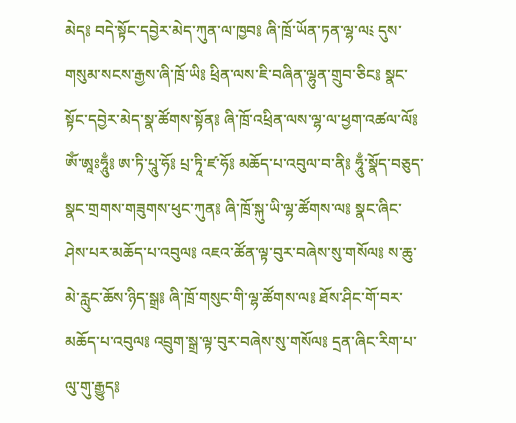མེད༔ བདེ་སྟོང་དབྱེར་མེད་ཀུན་ལ་ཁྱབ༔ ཞི་ཁྲོ་ཡོན་ཏན་ལྷ་ལ༴ དུས་གསུམ་སངས་རྒྱས་ཞི་ཁྲོ་ཡི༔ ཕྲིན་ལས་ཇི་བཞིན་ལྷུན་གྲུབ་ཅིང༔ སྣང་སྟོང་དབྱེར་མེད་སྣ་ཚོགས་སྟོན༔ ཞི་ཁྲོ་འཕྲིན་ལས་ལྷ་ལ་ཕྱག་འཚལ་ལོ༔ ཨོཾ་ཨཱཿཧཱུྃ༔ ཨ་ཏི་པཱུ་ཧོ༔ པྲ་ཏཱི་ཛ་ཧོ༔ མཆོད་པ་འབུལ་བ་ནི༔ ཧཱུྃ་སྣོད་བཅུད་སྣང་གྲགས་གཟུགས་ཕུང་ཀུན༔ ཞི་ཁྲོ་སྐུ་ཡི་ལྷ་ཚོགས་ལ༔ སྣང་ཞིང་ཤེས་པར་མཆོད་པ་འབུལ༔ འཇའ་ཚོན་ལྟ་བུར་བཞེས་སུ་གསོལ༔ ས་ཆུ་མེ་རླུང་ཆོས་ཉིད་སྒྲ༔ ཞི་ཁྲོ་གསུང་གི་ལྷ་ཚོགས་ལ༔ ཐོས་ཤིང་གོ་བར་མཆོད་པ་འབུལ༔ འབྲུག་སྒྲ་ལྟ་བུར་བཞེས་སུ་གསོལ༔ དྲན་ཞིང་རིག་པ་ལུ་གུ་རྒྱུད༔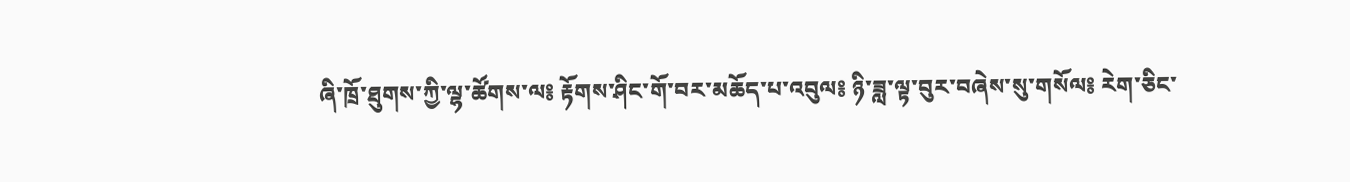ཞི་ཁྲོ་ཐུགས་ཀྱི་ལྷ་ཚོགས་ལ༔ རྟོགས་ཤིང་གོ་བར་མཆོད་པ་འབུལ༔ ཉི་ཟླ་ལྟ་བུར་བཞེས་སུ་གསོལ༔ རེག་ཅིང་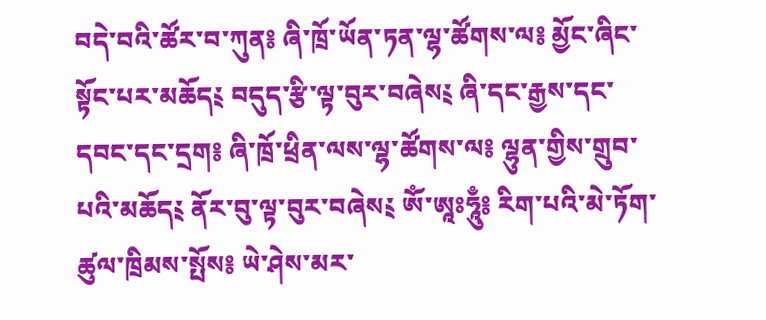བདེ་བའི་ཚོར་བ་ཀུན༔ ཞི་ཁྲོ་ཡོན་ཏན་ལྷ་ཚོགས་ལ༔ མྱོང་ཞིང་སྟོང་པར་མཆོད༴ བདུད་རྩི་ལྟ་བུར་བཞེས༴ ཞི་དང་རྒྱས་དང་དབང་དང་དྲག༔ ཞི་ཁྲོ་ཕྲིན་ལས་ལྷ་ཚོགས་ལ༔ ལྷུན་གྱིས་གྲུབ་པའི་མཆོད༴ ནོར་བུ་ལྟ་བུར་བཞེས༴ ཨོཾ་ཨཱཿཧཱུྃ༔ རིག་པའི་མེ་ཏོག་ཚུལ་ཁྲིམས་སྤོས༔ ཡེ་ཤེས་མར་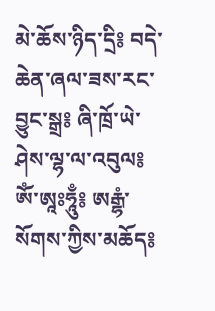མེ་ཆོས་ཉིད་དྲི༔ བདེ་ཆེན་ཞལ་ཟས་རང་བྱུང་སྒྲ༔ ཞི་ཁྲོ་ཡེ་ཤེས་ལྷ་ལ་འབུལ༔ ཨོཾ་ཨཱཿཧཱུྃ༔ ཨརྒྷཾ་སོགས་ཀྱིས་མཆོད༔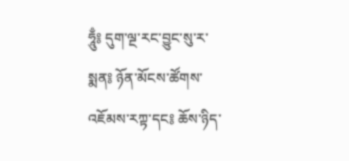ཧཱུྃ༔ དུག་ལྔ་རང་བྱུང་སུ་ར་སྨན༔ ཉོན་མོངས་ཚོགས་འཇོམས་རཀྟ་དང༔ ཆོས་ཉིད་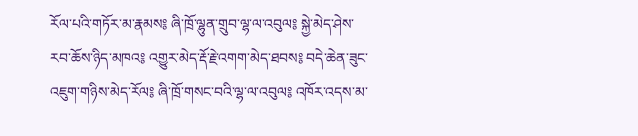རོལ་པའི་གཏོར་མ་རྣམས༔ ཞི་ཁྲོ་ལྷུན་གྲུབ་ལྷ་ལ་འབུལ༔ སྐྱེ་མེད་ཤེས་རབ་ཆོས་ཉིད་མཁའ༔ འགྱུར་མེད་རྡོ་རྗེ་འགག་མེད་ཐབས༔ བདེ་ཆེན་ཟུང་འཇུག་གཉིས་མེད་རོལ༔ ཞི་ཁྲོ་གསང་བའི་ལྷ་ལ་འབུལ༔ འཁོར་འདས་མ་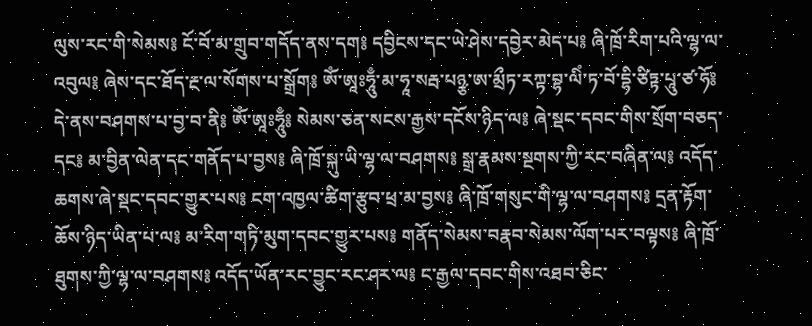ལུས་རང་གི་སེམས༔ ངོ་བོ་མ་གྲུབ་གདོད་ནས་དག༔ དབྱིངས་དང་ཡེ་ཤེས་དབྱེར་མེད་པ༔ ཞི་ཁྲོ་རིག་པའི་ལྷ་ལ་འབུལ༔ ཞེས་དང་ཐོད་རྔ་ལ་སོགས་པ་སྒྲོག༔ ཨོཾ་ཨཱཿཧཱུྃ་མ་ཧཱ་སརྦ་པཉྩ་ཨ་མྲྀཏ་རཀྟ་བྷ་ལིཾ་ཏ་བོ་དྷི་ཙིཏྟ་པཱུ་ཙ་ཧོ༔ དེ་ནས་བཤགས་པ་བྱ་བ་ནི༔ ཨོཾ་ཨཱཿཧཱུྃ༔ སེམས་ཅན་སངས་རྒྱས་དངོས་ཉིད་ལ༔ ཞེ་སྡང་དབང་གིས་སྲོག་བཅད་དང༔ མ་བྱིན་ལེན་དང་གནོད་པ་བྱས༔ ཞི་ཁྲོ་སྐུ་ཡི་ལྷ་ལ་བཤགས༔ སྒྲ་རྣམས་སྔགས་ཀྱི་རང་བཞིན་ལ༔ འདོད་ཆགས་ཞེ་སྡང་དབང་གྱུར་པས༔ ངག་འཁྱལ་ཚིག་རྩུབ་ཕྲ་མ་བྱས༔ ཞི་ཁྲོ་གསུང་གི་ལྷ་ལ་བཤགས༔ དྲན་རྟོག་ཆོས་ཉིད་ཡིན་པ་ལ༔ མ་རིག་གཏི་མུག་དབང་གྱུར་པས༔ གནོད་སེམས་བརྣབ་སེམས་ལོག་པར་བལྟས༔ ཞི་ཁྲོ་ཐུགས་ཀྱི་ལྷ་ལ་བཤགས༔ འདོད་ཡོན་རང་བྱུང་རང་ཤར་ལ༔ ང་རྒྱལ་དབང་གིས་འཐབ་ཅིང་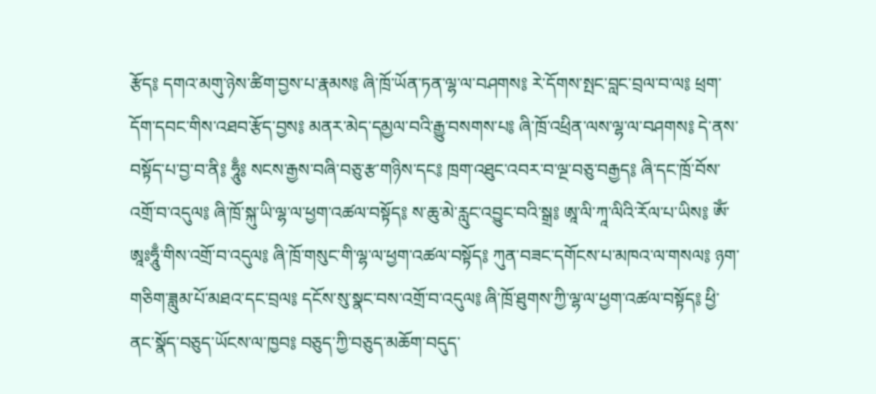རྩོད༔ དགའ་མགུ་ཉེས་ཚིག་བྱས་པ་རྣམས༔ ཞི་ཁྲོ་ཡོན་ཏན་ལྷ་ལ་བཤགས༔ རེ་དོགས་སྤང་བླང་བྲལ་བ་ལ༔ ཕྲག་དོག་དབང་གིས་འཐབ་རྩོད་བྱས༔ མནར་མེད་དམྱལ་བའི་རྒྱུ་བསགས་པ༔ ཞི་ཁྲོ་འཕྲིན་ལས་ལྷ་ལ་བཤགས༔ དེ་ནས་བསྟོད་པ་བྱ་བ་ནི༔ ཧཱུྃ༔ སངས་རྒྱས་བཞི་བཅུ་རྩ་གཉིས་དང༔ ཁྲག་འཐུང་འབར་བ་ལྔ་བཅུ་བརྒྱད༔ ཞི་དང་ཁྲོ་བོས་འགྲོ་བ་འདུལ༔ ཞི་ཁྲོ་སྐུ་ཡི་ལྷ་ལ་ཕྱག་འཚལ་བསྟོད༔ ས་ཆུ་མེ་རླུང་འབྱུང་བའི་སྒྲ༔ ཨཱ་ལི་ཀཱ་ལིའི་རོལ་པ་ཡིས༔ ཨོཾ་ཨཱཿཧཱུྃ་གིས་འགྲོ་བ་འདུལ༔ ཞི་ཁྲོ་གསུང་གི་ལྷ་ལ་ཕྱག་འཚལ་བསྟོད༔ ཀུན་བཟང་དགོངས་པ་མཁའ་ལ་གསལ༔ ཉག་གཅིག་ཟླུམ་པོ་མཐའ་དང་བྲལ༔ དངོས་སུ་སྣང་བས་འགྲོ་བ་འདུལ༔ ཞི་ཁྲོ་ཐུགས་ཀྱི་ལྷ་ལ་ཕྱག་འཚལ་བསྟོད༔ ཕྱི་ནང་སྣོད་བཅུད་ཡོངས་ལ་ཁྱབ༔ བཅུད་ཀྱི་བཅུད་མཆོག་བདུད་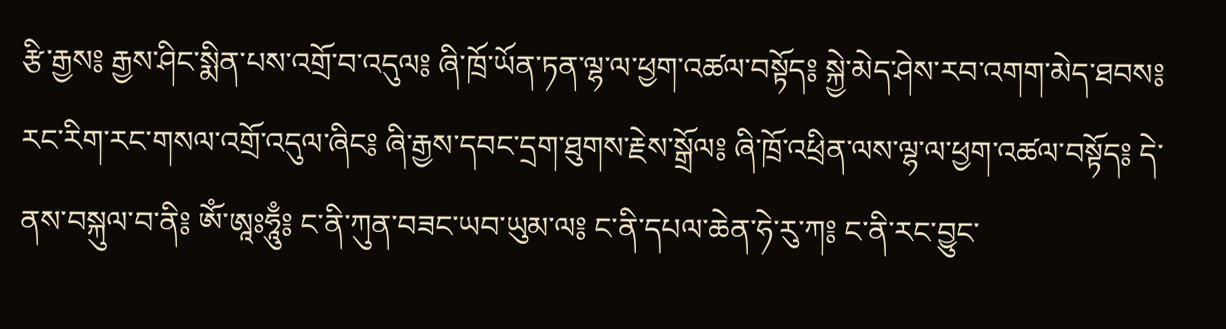རྩི་རྒྱས༔ རྒྱས་ཤིང་སྨིན་པས་འགྲོ་བ་འདུལ༔ ཞི་ཁྲོ་ཡོན་ཏན་ལྷ་ལ་ཕྱག་འཚལ་བསྟོད༔ སྐྱེ་མེད་ཤེས་རབ་འགག་མེད་ཐབས༔ རང་རིག་རང་གསལ་འགྲོ་འདུལ་ཞིང༔ ཞི་རྒྱས་དབང་དྲག་ཐུགས་རྗེས་སྒྲོལ༔ ཞི་ཁྲོ་འཕྲིན་ལས་ལྷ་ལ་ཕྱག་འཚལ་བསྟོད༔ དེ་ནས་བསྐུལ་བ་ནི༔ ཨོཾ་ཨཱཿཧཱུྃ༔ ང་ནི་ཀུན་བཟང་ཡབ་ཡུམ་ལ༔ ང་ནི་དཔལ་ཆེན་ཧེ་རུ་ཀ༔ ང་ནི་རང་བྱུང་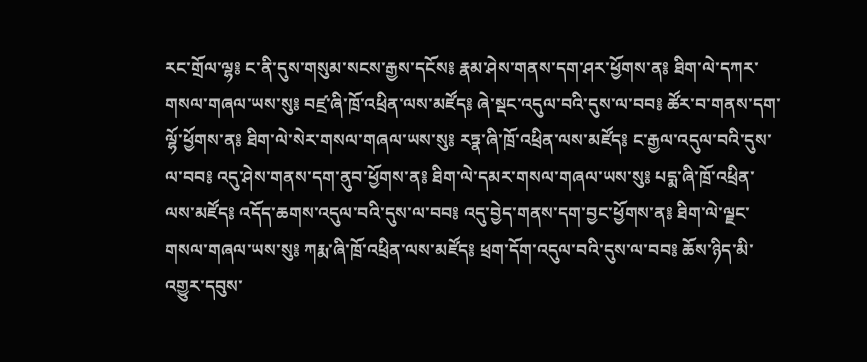རང་གྲོལ་ལྷ༔ ང་ནི་དུས་གསུམ་སངས་རྒྱས་དངོས༔ རྣམ་ཤེས་གནས་དག་ཤར་ཕྱོགས་ན༔ ཐིག་ལེ་དཀར་གསལ་གཞལ་ཡས་སུ༔ བཛྲ་ཞི་ཁྲོ་འཕྲིན་ལས་མཛོད༔ ཞེ་སྡང་འདུལ་བའི་དུས་ལ་བབ༔ ཚོར་བ་གནས་དག་ལྷོ་ཕྱོགས་ན༔ ཐིག་ལེ་སེར་གསལ་གཞལ་ཡས་སུ༔ རཏྣ་ཞི་ཁྲོ་འཕྲིན་ལས་མཛོད༔ ང་རྒྱལ་འདུལ་བའི་དུས་ལ་བབ༔ འདུ་ཤེས་གནས་དག་ནུབ་ཕྱོགས་ན༔ ཐིག་ལེ་དམར་གསལ་གཞལ་ཡས་སུ༔ པདྨ་ཞི་ཁྲོ་འཕྲིན་ལས་མཛོད༔ འདོད་ཆགས་འདུལ་བའི་དུས་ལ་བབ༔ འདུ་བྱེད་གནས་དག་བྱང་ཕྱོགས་ན༔ ཐིག་ལེ་ལྗང་གསལ་གཞལ་ཡས་སུ༔ ཀརྨ་ཞི་ཁྲོ་འཕྲིན་ལས་མཛོད༔ ཕྲག་དོག་འདུལ་བའི་དུས་ལ་བབ༔ ཆོས་ཉིད་མི་འགྱུར་དབུས་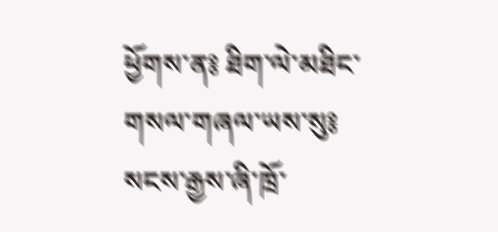ཕྱོགས་ན༔ ཐིག་ལེ་མཐིང་གསལ་གཞལ་ཡས་སུ༔ སངས་རྒྱས་ཞི་ཁྲོ་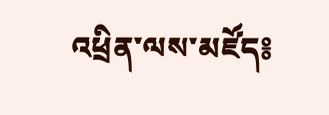འཕྲིན་ལས་མཛོད༔